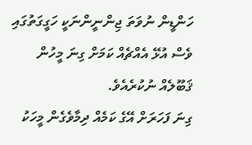ހަންޑީން ނުވަތަ ޖިންނީންނަކީ ހަގީގަތުގައި ވެސް އުޅޭ އެއްޗެއް ކަމަށް ގިނަ މީހުން ޤަބޫލެއް ނުކުރެއެވެ.
ގިނަ ފަހަރަށް އޭގެ ކަމެއް ދިމާވެގެން މީހަކު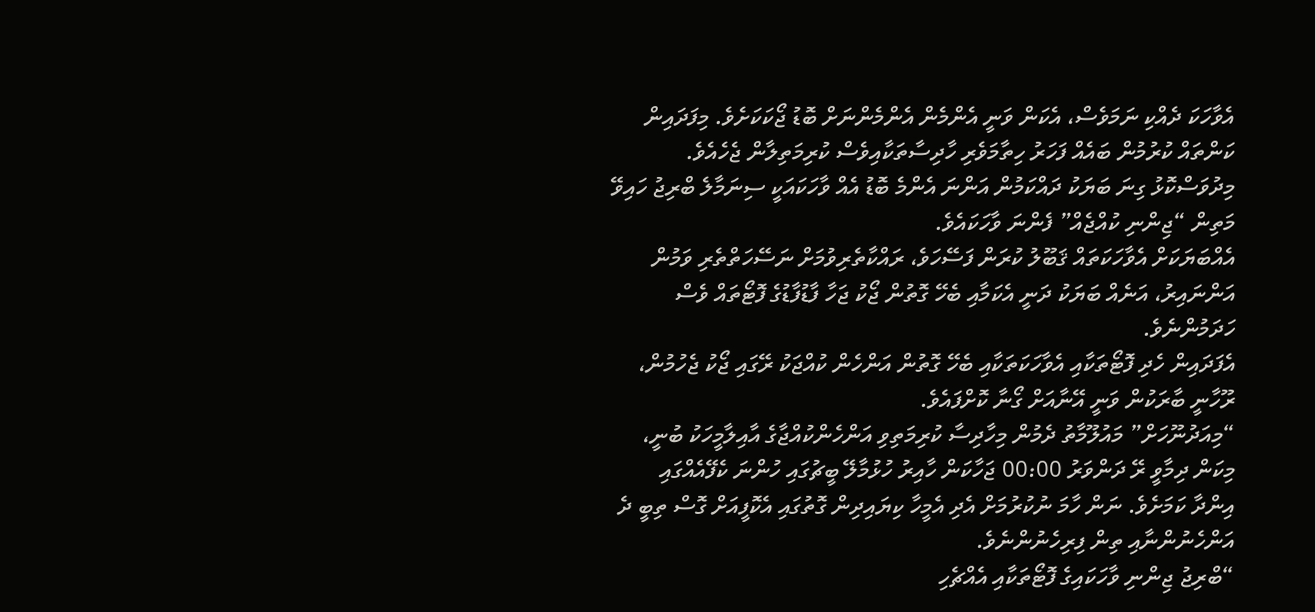އެވާހަކަ ދެއްކި ނަމަވެސް، އެކަން ވަނީ އެންމެން އެންމެންނަށް ބޮޑު ޖޯކަކަށެވެ. މިފަދައިން ކަންތައް ކުރުމުން ބައެއް ފަހަރު ހިތާމަވެރި ހާދިސާތަކާއިވެސް ކުރިމަތިލާން ޖެހެއެވެ.
މިދުވަސްކޮޅު ގިނަ ބަޔަކު ދައްކަމުން އަންނަ އެންމެ ބޮޑު އެއް ވާހަކައަކީ ސިނަމާލެ ބްރިޖު ހައިވޭ މަތިން “ޖިންނި ކުއްޖެއް” ފެންނަ ވާހަކައެވެ.
އެއްބަޔަކަށް އެވާހަކަތައް ޤަބޫލު ކުރަން ފަސޭހަވެ، ރައްކާތެރިވުމަށް ނަސޭހަތްތެރި ވަމުން އަންނައިރު، އަނެއް ބަޔަކު ދަނީ އެކަމާއި ބެހޭ ގޮތުން ޖޯކު ޖަހާ ފާޑުފާޑުގެ ފޮޓޯތައް ވެސް ހަދަމުންނެވެ.
އެފަދައިން ހެދި ފޮޓޯތަކާއި އެވާހަކަތަކާއި ބެހޭ ގޮތުން އަންހެން ކުއްޖަކު ރޭގައި ޖޯކު ޖެހުމުން، ރޫހާނީ ބާރަކުން ވަނީ އޭނާއަށް ގޯނާ ކޮށްފައެވެ.
“މިއަދުނޫހަށް” މައުލޫމާތު ދެމުން މިހާދިސާ ކުރިމަތިވި އަންހެންކުއްޖާގެ އާއިލާމީހަކު ބުނީ، މިކަން ދިމާވީ ރޭ ދަންވަރު 00:00 ޖަހާކަން ހާއިރު ހުޅުމާލޭ ބީޗުގައި ހުންނަ ކެފޭއެއްގައި އިންދާ ކަމަށެވެ. ނަން ހާމަ ނުކުރުމަށް އެދި އެމީހާ ކިޔައިދިން ގޮތުގައި އެކޮފީއަށް ގޮސް ތިބީ ދެ އަންހެނުންނާއި ތިން ފިރިހެނުންނެވެ.
“ބްރިޖު ޖިންނި ވާހަކައިގެ ފޮޓޯތަކާއި އެއްޗެހި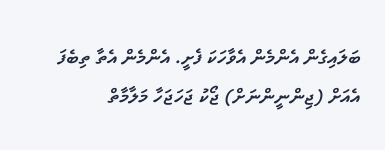ބަލައިގެން އެންމެން އެވާހަކަ ފެށީ. އެންމެން އެތާ ތިބެފަ އެއަށް (ޖިންނީންނަށް) ޖޯކު ޖަހަޖަހާ މަލާމާތް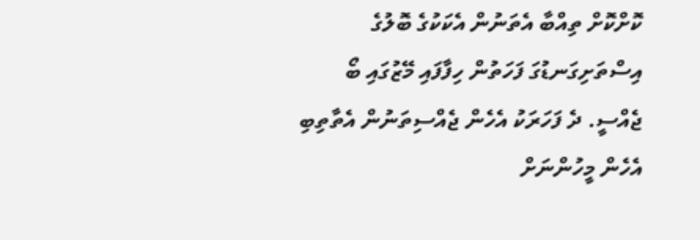ކޮށްކޮށް ތިއްބާ އެތަނުން އެކަކުގެ ބޮލުގެ އިސްތަށިގަނޑުގަ ފަހަތުން ހިފާފައި މޭޒުގައި ބޯ ޖެއްސީ. ދެ ފަހަރަކު އެހެން ޖެއްސިތަނުން އެތާތިބި އެހެން މީހުންނަށް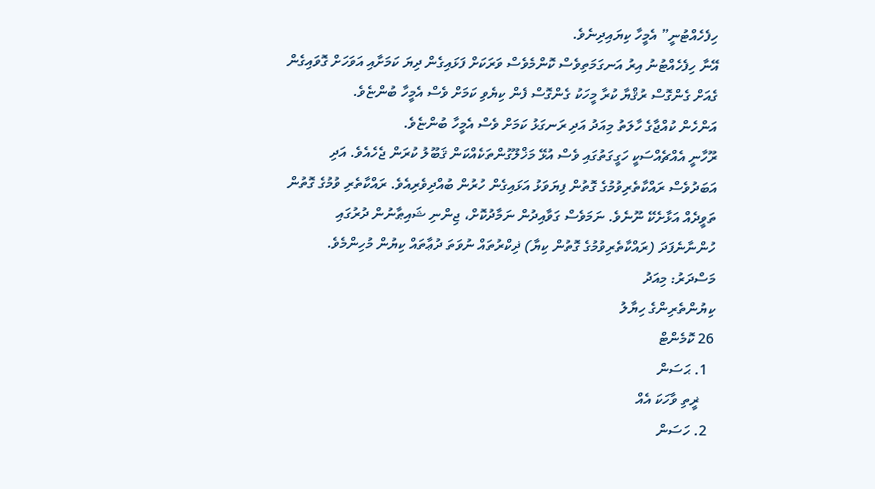ހިފެހެއްޓުނީ” އެމީހާ ކިޔައިދިނެވެ.
އޭނާ ހިފެހެއްޓުނު އިރު އަނގަމަތިވެސް ކޮންމެވެސް ވަރަކަށް ފަޅައިގެން ދިޔަ ކަމަށާއި އަވަހަށް ގޮވައިގެން ގެއަށް ގެންގޮސް ރުޤްޔާ ކުރާ މީހަކު ގެންގޮސް ފެން ކިޔެވި ކަމަށް ވެސް އެމީހާ ބުންޏެވެ.
އަންހެން ކުއްޖާގެ ހާލަތު މިއަދު އަދި ރަނގަޅު ކަމަށް ވެސް އެމީހާ ބުންޏެވެ.
ރޫހާނީ އެއްޗެއްސަކީ ހަގީގަތުގައި ވެސް އުޅޭ މަޚްލޫގުންތަކެއްކަން ޤަބޫލު ކުރަން ޖެހެއެވެ. އަދި އަބަދުވެސް ރައްކާތެރިވުމުގެ ގޮތުން ފިޔަވަޅު އަޅައިގެން ހުރުން ބުއްދިވެރިއެވެ. ރައްކާތެރި ވުމުގެ ގޮތުން ތަވީދެއް އަޅާށެކޭ ނޫނެވެ. ނަމަވެސް ގަވާއިދުން ނަމާދުކޮށް، ޖިންނި ޝައިޠާނުން ދުރުގައި ހުންނާނެފަދަ (ރައްކާތެރިވުމުގެ ގޮތުން ކިޔާ) ޛިކްރުތައް ނުވަތަ ދުޢާތައް ކިޔުން މުހިންމެވެ.
މަސްދަރު: މިއަދު
ކިޔުންތެރިންގެ ހިޔާލު
26 ކޮމެންޓް
  1. ޙަސަން
    ޜީތި ވާހަކަ އެއް
  2. ހަސަން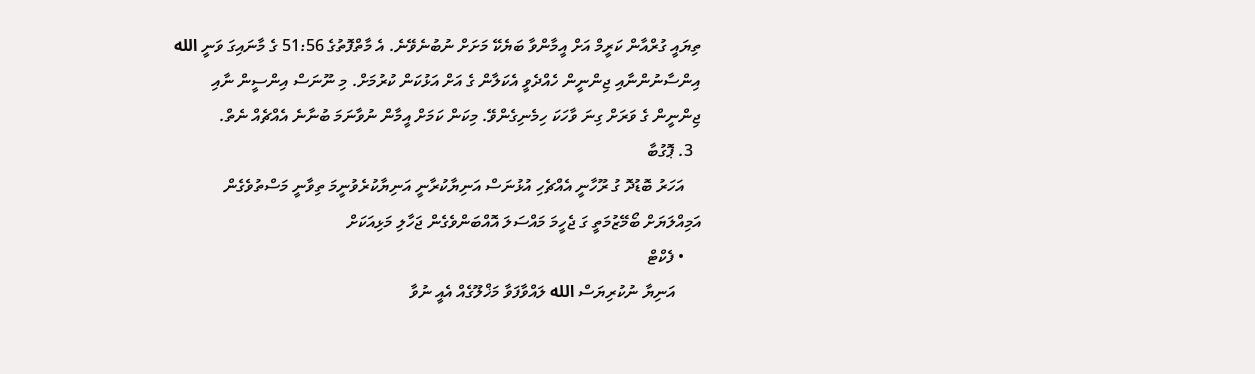ތިޔައީ ގުރްއާން ކަރީމް އަށް އީމާންވާ ބަޔެކޭ މަށަށް ނުބުނެވޭނެ. އެ މާތްފޮތުގެ 51:56 ގެ މާނައިގަ ވަނީ الله އިންސާނުންނާއި ޖިންނީން ހެއްދެވީ އެކަލާން ގެ އަށް އަޅުކަން ކުރުމަށް. މި ނޫނަސް އިންސީން ނާއި ޖިންނީން ގެ ވަރަށް ގިނަ ވާހަކަ ހިމެނިގެންވޭ. މިކަން ކަމަށް އީމާން ނުވާނަމަ ބުނާނެ އެއްޗެއް ނެތް.
  3. ޕޮގުބާ
    އަހަރު ބޮޑުދޮ ގު ރޫހާނީ އެއްޗެހި އުޅުނަސް އަނިޔާކުރާނީ އަނިޔާކުރެވުނީމަ ތިވާނީ މަސްތުވެގެން އަމިއްލަޔަށް ބޯމޭޒުމަތީ ގަ ޖެހީމަ މައްސަލަ އޮއްބަންވެގެން ޖަހާލި މަޅިއަކަށް
    • ފެކްޓް
      އަނިޔާ ނުކުރިޔަސް الله ލައްވާފަވާ މަޚްލޫގެއް އެއީ ނުވާ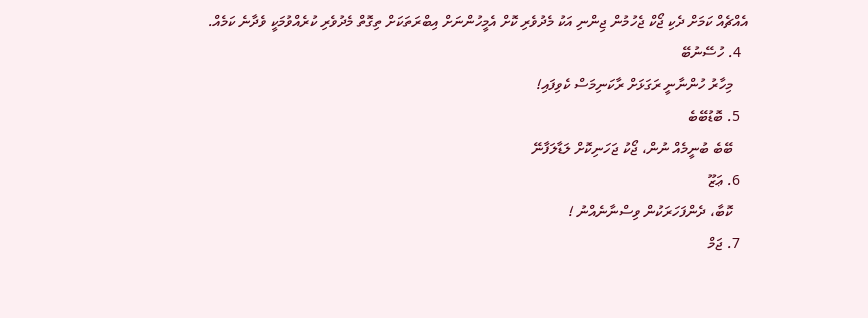އެއްޗެއް ކަމަށް ދެކި ޖޯކް ޖެހުމުން ޖިންނި އަކު މެދުވެރި ކޮށް އެމީހުންނަށް އިބްރަތަކަށް ތިގޮތް މެދުވެރި ކުރެއްވުމަކީ ވެދާނެ ކަމެއް.
  4. ހުސޭނުބޭ
    މިހާރު ހުންނާނީ ރަގަޅަށް ރާކަނިމަސް ކެވިފައި!
  5. ބޮޑުބޭބެ
    ބޭބެ ބުނީމެއް ނުން، ޖޯކު ޖަހަނިކޮށް ލަޑާލަފާނޭ
  6. ޢަޒޫ
    ކޮބާ، ދެންފަހަރަކުން ވިސްނާނެއްނު !
  7. ޖަމް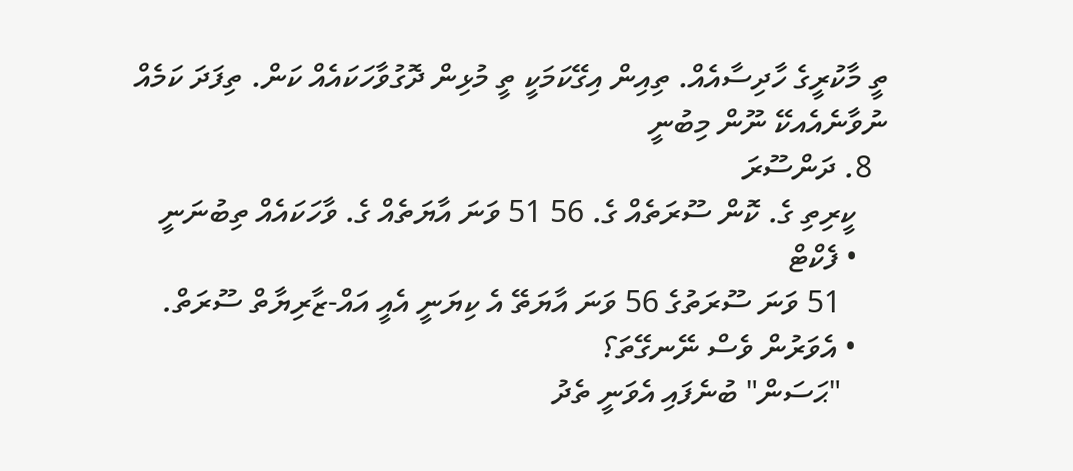ތީ މާކުރީގެ ހާދިސާއެއް. ތިއިން އިގޭކަމަކީ ތީ މުޅިން ދޮގުވާހަކައެއް ކަން. ތިފަދަ ކަމެއް ނުވާނެއެއކޭ ނޫން މިބުނީ
  8. ދަންސޫރަ
    ކީރިތި ގެ. ކޮން ސޫރަތެއް ގެ. 56 51 ވަނަ އާޔަތެއް ގެ. ވާހަކައެއް ތިބުނަނީ
    • ފެކްޓް
      51 ވަނަ ސޫރަތުގެ 56 ވަނަ އާޔަތޭ އެ ކިޔަނީ އެއީ އައް-ޒާރިޔާތް ސޫރަތް.
    • އެވަރުން ވެސް ނޭނގޭތަ؟
      "ޙަސަން" ބުނެފައި އެވަނީ ތެދު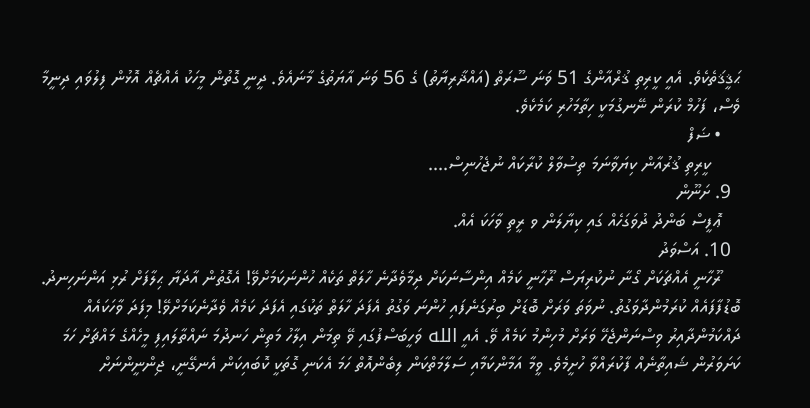ޙަޤީޤަތެކެވެ. އެއީ ކީރިތި ޤުރްއާންގެ 51 ވަނަ ސޫރަތް (އައްޛާރިޔާތު) ގެ 56 ވަނަ އާޔަތުގެ މާނައެވެ. ދީނީ ގޮތުން މީހަކު އެއްޗެއް އޮޅުން ފިލުވައި ދިނީމާ ވެސް، ފަހުމް ކުރަން ނޭނގުމަކީ ހިތާމަހުރި ކަމެކެވެ.
    • ޟަފް
      ކީރިތި ޤުރުއާން ކިޔަވާނަމަ ތިސުވާލް ކުރާކައް ނުޖެހުނިސް....
  9. ށަނޫން
    ޢޮފީސް ބަންދު ދުވަގަހެއް ގައި ކިޔާލަން ވ ރީތި ވާހަކަ އެއް.
  10. އަސްވަދު
    ރޫހާނީ އެއްޗަކަށް ގޯނާ ނުކުރިޔަސް ރޫހާނީ ކަމެއް އިންސާނަކަށް ދިމާވެދާނެ ހާލަތް ތަކެއް ހުންނަކަމަށްވޭ! އެގޮތުން އާދަޔާ ޙިލާފަށް ރުޅި އަންނަހިނދު. ބޮޑުފާފައެއް ކުރަމުންދާވަގުތު. ނުވަތަ ވަރަށް ބޮޑަށް ބިރުގަނެފައި ހުންނަ ވަގުތު އެފަދަ ހާލަތް ތަކުގައި އެފަދަ ކަމެއް ވެދާނެކަމަށްވޭ! މިފަދަ ވާހަކައެއް ދައްކަމުންދާއިރު ވިސްނަންޖެހޭ ވަރަށް މުހިންމު ކަމެއް ވޭ. އެއީ الله ވަހީބަސްފުގައި ވޭ ތިމަން އިލާހު މަތިން ހަނދުމަ ނައްތާލައިފި މީހެއްގެ މައްޗަށް ހަމަ ކަށަވަރުން ޝައިތާނެއް ފާކުރައްވާ ހުށީމެވެ. ވީމާ އަމާންކަމާއި ސަލާމަތްކަން ލިބެންއޮތް ހަމަ އެކަނި ގޮތަކީ ކޮބައިކަން އެނގޭނީ، ޖިންނީންނަށް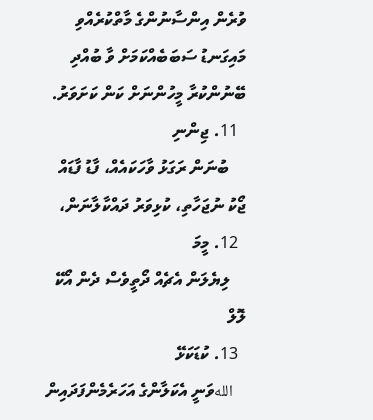ވުރެން އިންސާނުންގެ މާތްކުރެއްވި މައިގަނޑު ސަބަބެއްކަމަށް ވާ ބުއްދި ބޭނުންކުރާ މީހުންނަށް ކަން ކަށަވަރު.
  11. ޖިންނި
    ބުނަން ރަގަޅު ވާހަކައެއް، ފާޑު ފާޑައް ޖޯކު ނުޖަހާތި، ކުޅިވަރު ދައްކާލާނަން،
  12. މީމަ
    ލިޔެލަން އެޗެއް ދޯތީވެސް ދެން އޯކޭ ލޮލް
  13. ކުޑަކަޅޭ
    اللهވަނީ އެކަލާންގެ އަހަރެމެންފަދައިން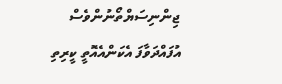ޖިންނިސަޔްތޯނުންވެސް އުފައްދަވާފަ އެކަންއެއޮތީ ކީރިތި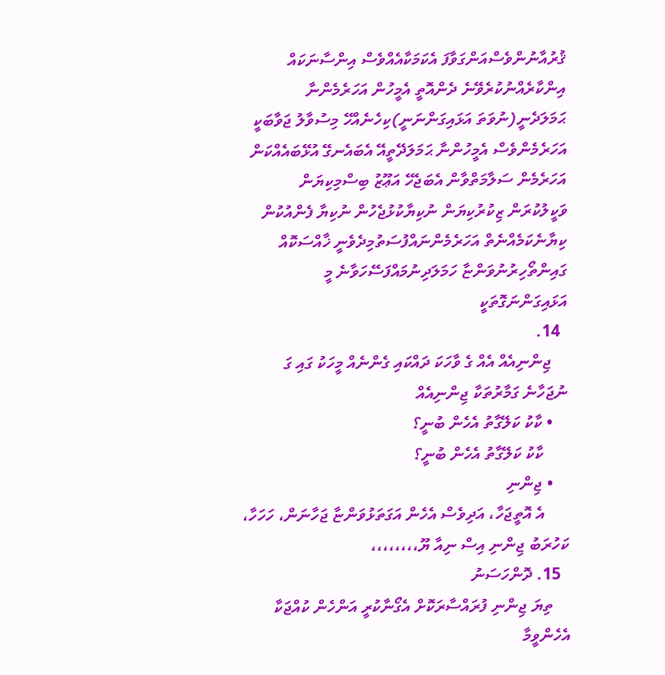ޤުރުއާނުންވެސްއަންގަވާފަ އެކަމަކާއެއްވެސް އިންސާނަކައް އިންކާރެއްނުކުރެވޭނެ ދެންއޮތީ އެމީހުން އަހަރެމެންނާ ޙަމަލަދެނީ(ނުވަތަ އަޅައިގަންނަނީ)ކިހެނެއްހޭ މިސުވާލު ޖަވާބަކީ އަހަރެމެންވެސް އެމީހުންނާ ޙަމަލަދޭތީއޭ އެބައެނގޭ އުޅޭބައެއްކަން އަހަރެމެން ސަލާމަތްވާން އެބަޖެހޭ އަޢޫޒު ބިސްމިކިޔަން ވަކީލުކުރަން ޒިކުރުކިޔަން ނުކިޔާކުޅުޖެހުން ނުކިޔާ ފެންއުކުން ކިޔާނެކަމެއްނެތް އަހަރެމެންނައްފުސަތުމިދެވެނީ ޚާއްސަކޮއް ގައިންތޯހިރުނުވަންޏާ ހަމަލަދިނުމައްފަސޭހަވާނެ މީ އަޅައިގަންނަގޮތަކީ
  14.
    ޖިންނިއެއް އެއް ގެ ވާހަކަ ދައްކައި ގެންނެއް މީހަކު ގައި ގަ ނުޖަހާނެ ގަމާރުތަކާ ޖިންނިއެއް
    • ކާކު ކަލޭގާތު އެހެން ބުނީ؟
      ކާކު ކަލޭގާތު އެހެން ބުނީ؟
    • ޖިންނި
      އެ އޮތީޖަހާ، އަދިވެސް އެހެން އަގަތަޅުވަންޏާ ޖަހާނަން، ހަހަހާ، ކަހުރަބު ޖިންނި އިސް ނިއާ ޔޫ،،،،،،،،
  15. ދޮންހަސަނު
    ތިޔަ ޖިންނި ފުރައްސާރަކޮށް އެގޯނާކުރީ އަންހެން ކުއްޖަކާ އެހެންވީމާ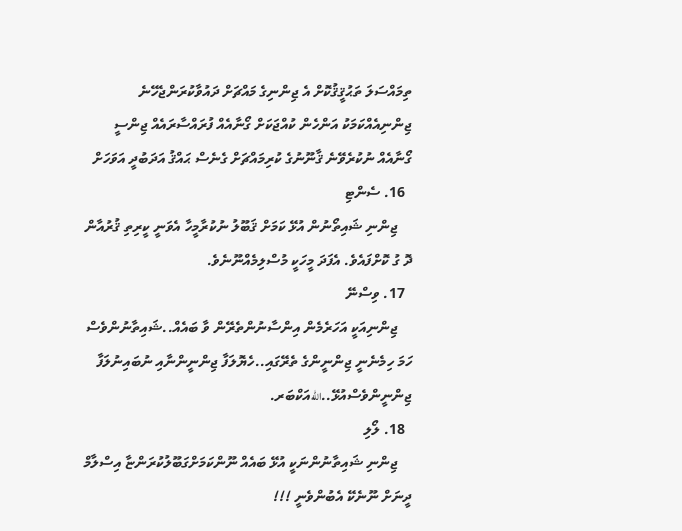ތިމައްސަލަ ތަޙުޤީޤުކޮށް އެ ޖިންނިގެ މައްޗަށް ދައުވާކުރަންޖެހޭނެ ޖިންނިއެއްކަމަކު އަންހެން ކުއްޖަކަށް ގޯނާއެއް ފުރައްސާރައެއް ޖިންސީ ގޯނާއެއް ނުކުރެވޭނެ ޤާނޫނުގެ ކުރިމައްޗަށް ގެނެސް ޙައްޤު އަދަބުދީ އަވަހަށް
  16. ސެންޓި
    ޖިންނި ޝައިތޯނުން އުޅޭ ކަމަށް ޤަބޫލު ނުކުރާމީހާ އެވަނީ ކީރިތި ޤުރުއާން ދޮ ގު ކޮށްފައެވެ. އެފަދަ މީހަކީ މުސްލިމެއްނޫނެވެ.
  17. ވިސްނޭ
    ޖިންނިއަކީ އަހަރެމެން އިންސާނުންތެރޭން ވާ ބައެއް..ޝައިތާނުންވެސް ހަމަ ހިމެނެނީ ޖިންނީންގެ ތެރޭގައި..ހެޔޮލަފާ ޖިންނީންނާއި ނުބައިނުލަފާ ޖިންނީންވެސްއުޅޭ..اللهއަކްބަރ.
  18. ލޯލި
    ޖިންނި ޝައިތާނުންނަކީ އުޅޭ ބައެއް ނޫންކަމަށްގަބޫލުކުރަންޏާ އިސްލާމް ދީނަށް ނޫނެކޭ އެބުންވެނީ !!!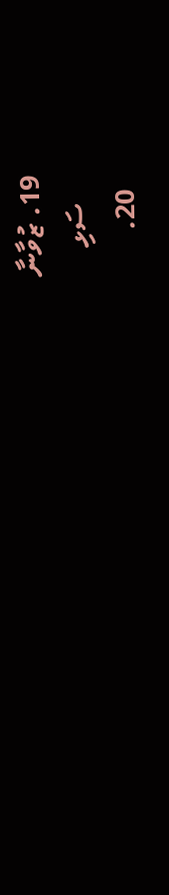19. ޒުވާނާ
    ސަޅި
  20.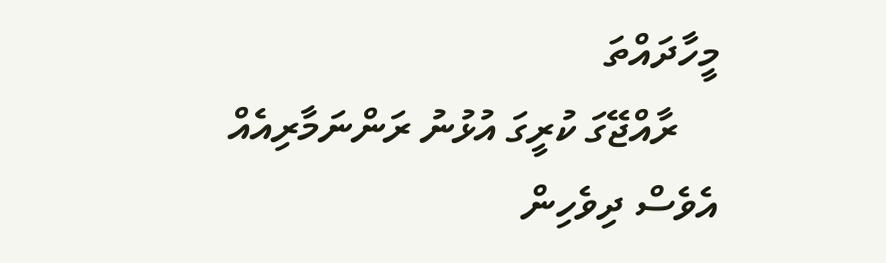މީހާދައްތަ
    ރާއްޖޭގަ ކުރީގަ އުޅުނު ރަންނަމާރިއެއް އެވެސް ދިވެހިން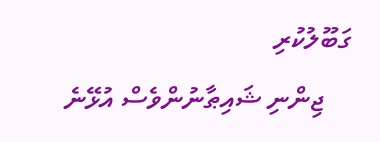ގަބޫލުކުރި
    ޖިންނި ޝައިޠާނުންވެސް އުޅޭނެ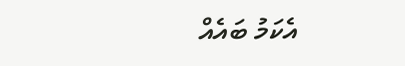އެކަމު ބައެއް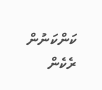ކަންކަނުން ރެކެން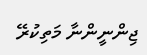ޖިންނީންނާ މަތިކުރޭ